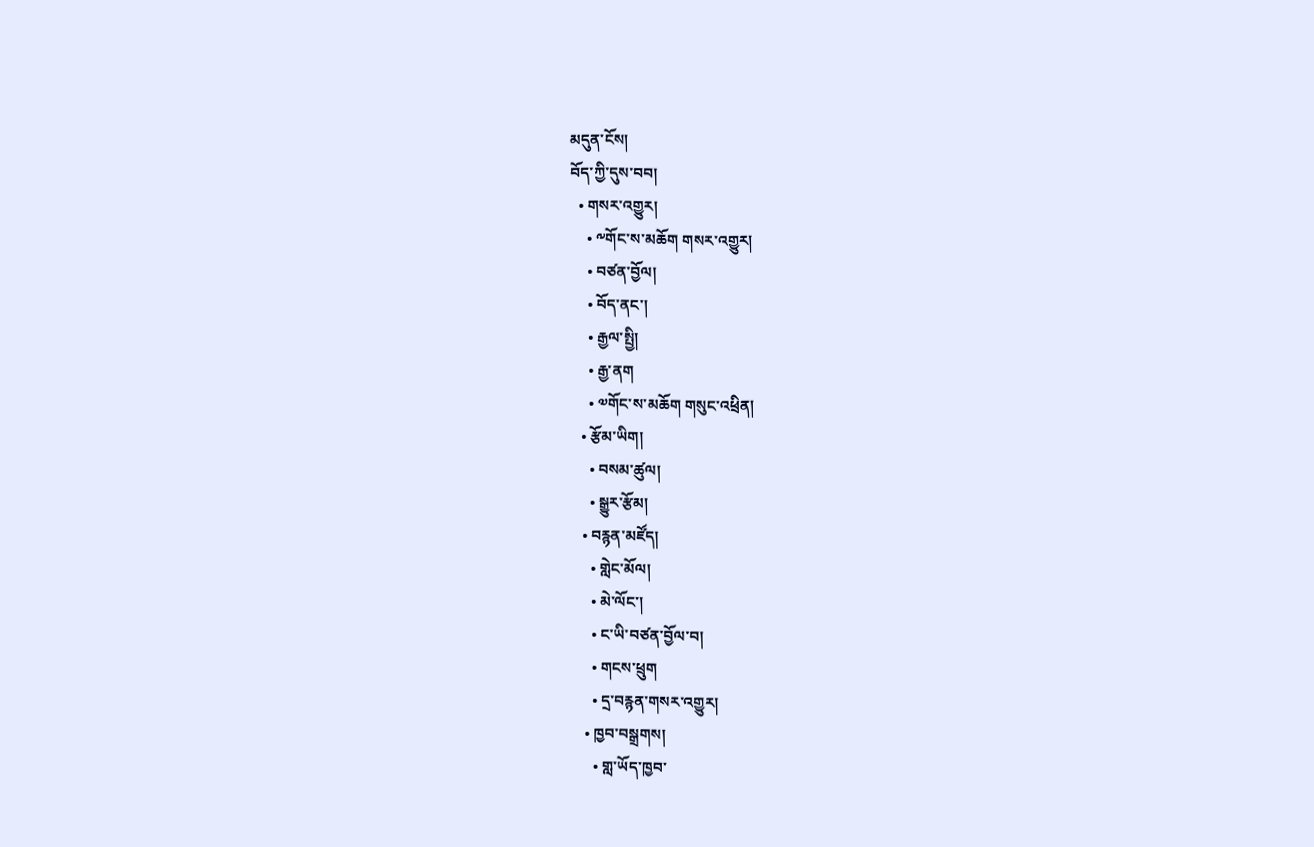མདུན་ངོས།
བོད་ཀྱི་དུས་བབ།
  • གསར་འགྱུར།
    • ༸གོང་ས་མཆོག གསར་འགྱུར།
    • བཙན་བྱོལ།
    • བོད་ནང་།
    • རྒྱལ་སྤྱི།
    • རྒྱ་ནག
    • ༧གོང་ས་མཆོག གསུང་འཕྲིན།
  • རྩོམ་ཡིག།
    • བསམ་ཚུལ།
    • སྒྱུར་རྩོམ།
  • བརྙན་མཛོད།
    • གླེང་མོལ།
    • མེ་ལོང་།
    • ང་ཡི་བཙན་བྱོལ་བ།
    • གངས་ཕྲུག
    • དྲ་བརྙན་གསར་འགྱུར།
  • ཁྱབ་བསྒྲགས།
    • གླ་ཡོད་ཁྱབ་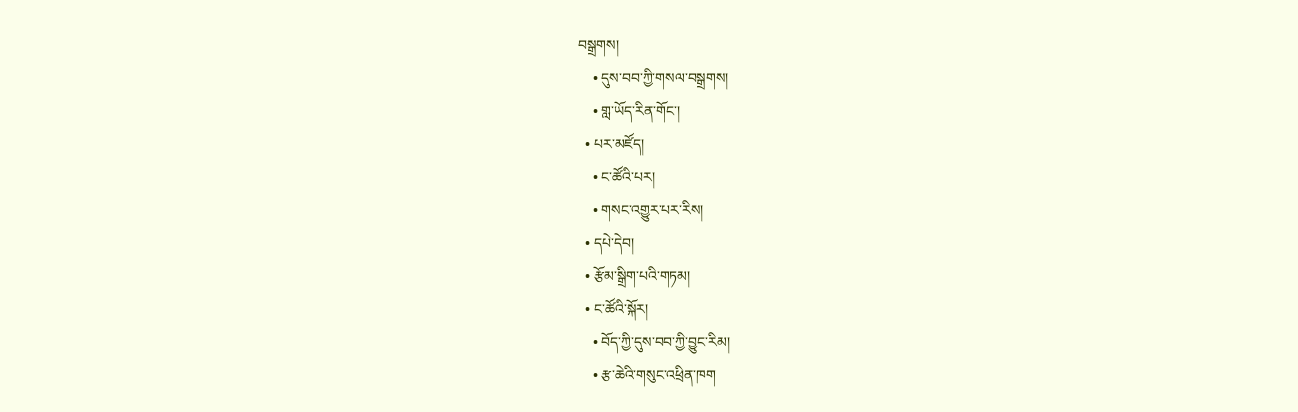བསྒྲགས།
    • དུས་བབ་ཀྱི་གསལ་བསྒྲགས།
    • གླ་ཡོད་རིན་གོང་།
  • པར་མཛོད།
    • ང་ཚོའི་པར།
    • གསང་འགྱུར་པར་རིས།
  • དཔེ་དེབ།
  • རྩོམ་སྒྲིག་པའི་གཏམ།
  • ང་ཚོའི་སྐོར།
    • བོད་ཀྱི་དུས་བབ་ཀྱི་བྱུང་རིམ།
    • རྩ་ཆེའི་གསུང་འཕྲིན་ཁག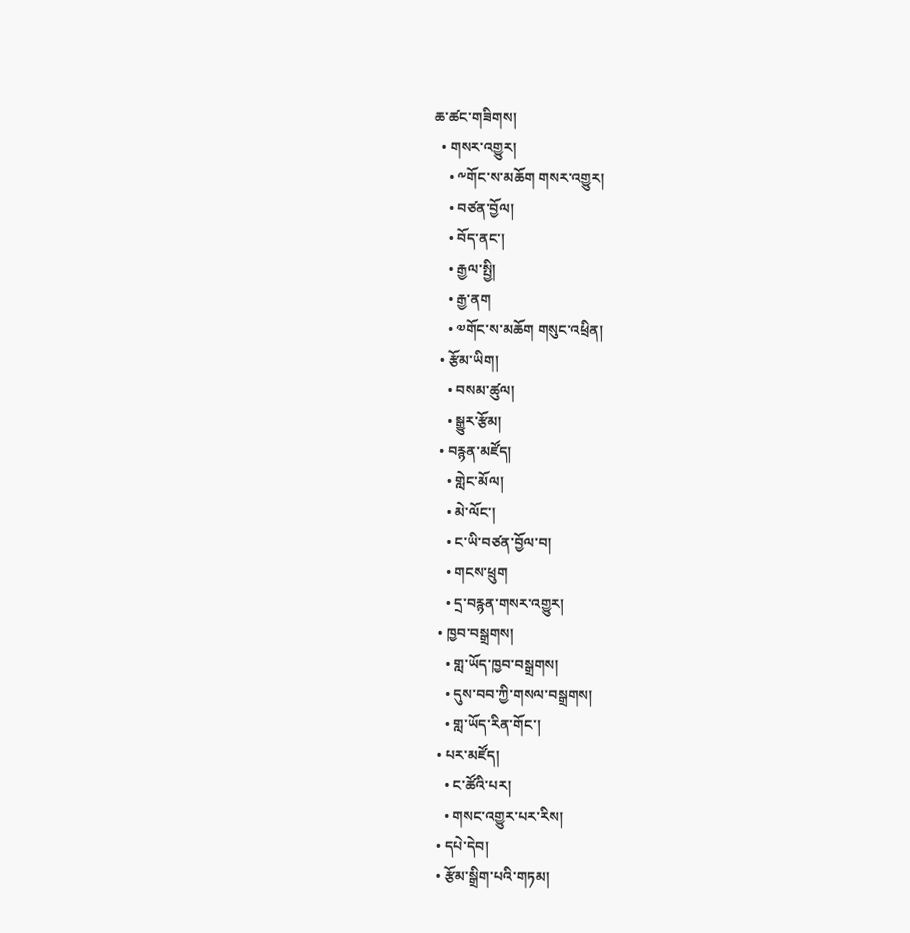ཆ་ཚང་གཟིགས།
  • གསར་འགྱུར།
    • ༸གོང་ས་མཆོག གསར་འགྱུར།
    • བཙན་བྱོལ།
    • བོད་ནང་།
    • རྒྱལ་སྤྱི།
    • རྒྱ་ནག
    • ༧གོང་ས་མཆོག གསུང་འཕྲིན།
  • རྩོམ་ཡིག།
    • བསམ་ཚུལ།
    • སྒྱུར་རྩོམ།
  • བརྙན་མཛོད།
    • གླེང་མོལ།
    • མེ་ལོང་།
    • ང་ཡི་བཙན་བྱོལ་བ།
    • གངས་ཕྲུག
    • དྲ་བརྙན་གསར་འགྱུར།
  • ཁྱབ་བསྒྲགས།
    • གླ་ཡོད་ཁྱབ་བསྒྲགས།
    • དུས་བབ་ཀྱི་གསལ་བསྒྲགས།
    • གླ་ཡོད་རིན་གོང་།
  • པར་མཛོད།
    • ང་ཚོའི་པར།
    • གསང་འགྱུར་པར་རིས།
  • དཔེ་དེབ།
  • རྩོམ་སྒྲིག་པའི་གཏམ།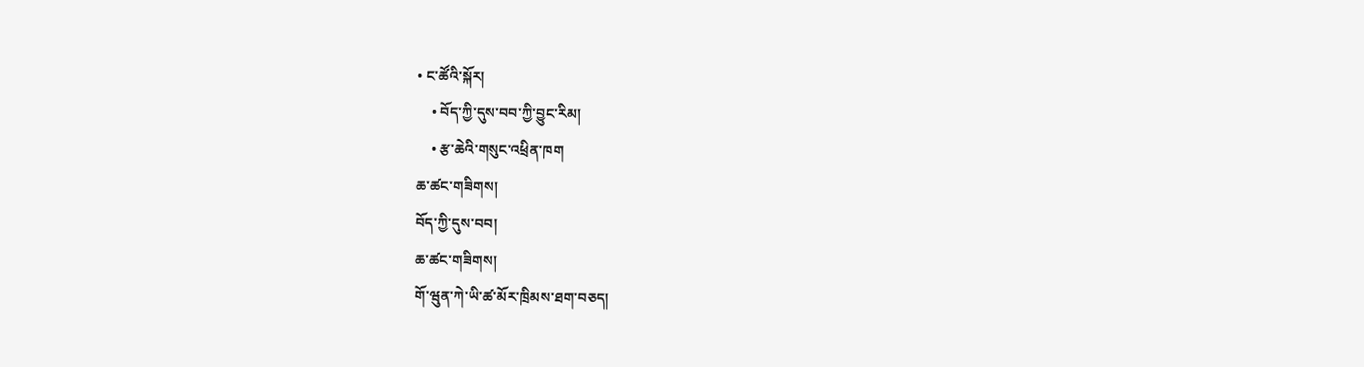• ང་ཚོའི་སྐོར།
    • བོད་ཀྱི་དུས་བབ་ཀྱི་བྱུང་རིམ།
    • རྩ་ཆེའི་གསུང་འཕྲིན་ཁག
ཆ་ཚང་གཟིགས།
བོད་ཀྱི་དུས་བབ།
ཆ་ཚང་གཟིགས།
གོ་ཝུན་ཀེ་ཡི་ཚ་མོར་ཁྲིམས་ཐག་བཅད།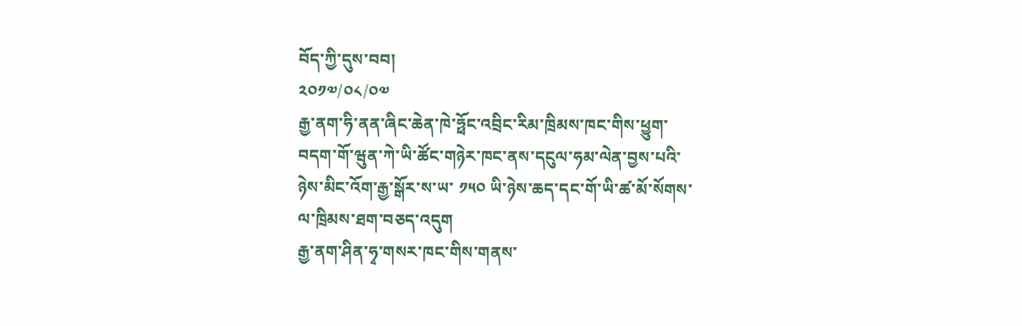བོད་ཀྱི་དུས་བབ།
༢༠༡༧/༠༨/༠༧
རྒྱ་ནག་ཧི་ནན་ཞིང་ཆེན་ཁེ་ཧྥོང་འབྲིང་རིམ་ཁྲིམས་ཁང་གིས་ཕྱུག་བདག་གོ་ཝུན་ཀེ་ཡི་ཚོང་གཉེར་ཁང་ནས་དངུལ་ཧམ་ལེན་བྱས་པའི་ཉེས་མིང་འོག་རྒྱ་སྒོར་ས་ཡ་ ༡༥༠ ཡི་ཉེས་ཆད་དང་གོ་ཡི་ཚ་མོ་སོགས་ལ་ཁྲིམས་ཐག་བཅད་འདུག
རྒྱ་ནག་ཤིན་ཧྭ་གསར་ཁང་གིས་གནས་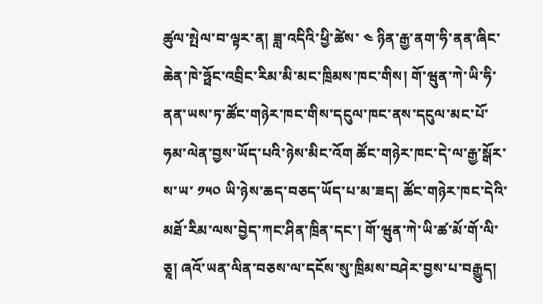ཚུལ་སྤེལ་བ་ལྟར་ན། ཟླ་འདིའི་ཕྱི་ཚེས་ ༤ ཉིན་རྒྱ་ནག་ཧི་ནན་ཞིང་ཆེན་ཁེ་ཧྥོང་འབྲིང་རིམ་མི་མང་ཁྲིམས་ཁང་གིས། གོ་ཝུན་ཀེ་ཡི་ཧི་ནན་ཡས་ཏ་ཚོང་གཉེར་ཁང་གིས་དངུལ་ཁང་ནས་དངུལ་མང་པོ་ཧམ་ལེན་བྱས་ཡོད་པའི་ཉེས་མིང་འོག ཚོང་གཉེར་ཁང་དེ་ལ་རྒྱ་སྒོར་ས་ཡ་ ༡༥༠ ཡི་ཉེས་ཆད་བཅད་ཡོད་པ་མ་ཟད། ཚོང་གཉེར་ཁང་དེའི་མཐོ་རིམ་ལས་བྱེད་ཀང་ཤིན་ཁྲིན་དང་། གོ་ཝུན་ཀེ་ཡི་ཚ་མོ་གོ་ལི་ཅཱ། ཞའོ་ཡན་ལིན་བཅས་ལ་དངོས་སུ་ཁྲིམས་བཤེར་བྱས་པ་བརྒྱུད།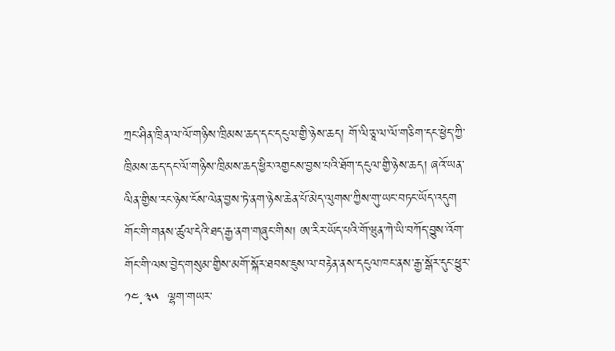ཀྲང་ཤིན་ཁྲིན་ལ་ལོ་གཉིས་ཁྲིམས་ཆད་དང་དངུལ་གྱི་ཉེས་ཆད། གོ་ལི་ཅཱ་ལ་ལོ་གཅིག་དང་ཕྱེད་ཀྱི་ཁྲིམས་ཆད་དང་ལོ་གཉིས་ཁྲིམས་ཆད་ཕྱིར་འགྱངས་བྱས་པའི་ཐོག་དངུལ་གྱི་ཉེས་ཆད། ཞའོ་ཡན་ལིན་གྱིས་རང་ཉེས་ངོས་ལེན་བྱས་ཏེ་ནག་ཉེས་ཆེན་པོ་མེད་ལུགས་ཀྱིས་གུ་ཡང་བཏང་ཡོད་འདུག
གོང་གི་གནས་ཚུལ་དེའི་ཐད་རྒྱ་ནག་གཞུང་གིས། ཨ་རིར་ཡོད་པའི་གོ་ཝུན་ཀེ་ཡི་བཀོད་བྱུས་འོག་གོང་གི་ལས་བྱེད་གསུམ་གྱིས་མགོ་སྐོར་ཐབས་ཇུས་ལ་བརྟེན་ནས་དངུལ་ཁང་ནས་རྒྱ་སྒོར་དུང་ཕྱུར་ ༡༤.༣༥  ལྷག་གཡར་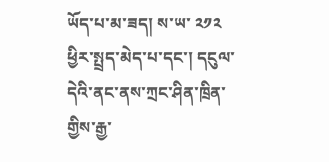ཡོད་པ་མ་ཟད། ས་ཡ་ ༢༡༢ ཕྱིར་སྤྲད་མེད་པ་དང་། དངུལ་དེའི་ནང་ནས་ཀྲང་ཤིན་ཁྲིན་གྱིས་རྒྱ་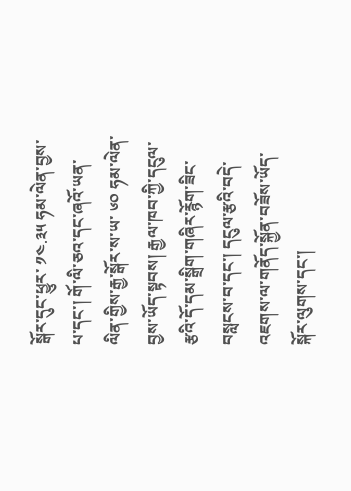སྒོར་དུང་ཕྱུར་ ༡༤.༣༥ ཧམ་ལེན་བྱས་པ་དང་། གོ་ལི་ཅའ་དང་ཞའོ་ཡན་ལིན་གྱིས་རྒྱ་སྒོར་ས་ཡ་ ༦༠ ཧམ་ལེན་བྱས་ཡོད་སྟབས། རྒྱལ་ཁབ་ཀྱི་དངུལ་རྩའི་དོ་དམ་སྒྲིག་གཞིར་རྙོག་ཟིང་བསླངས་བ་དང་། དངུལ་རྩའི་བདེ་འཇགས་ལ་གནོད་སྐྱོན་བཟོས་ཡོད་སྐོར་ལུགས་དང་།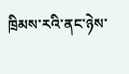ཁྲིམས་རའི་ནང་ཉེས་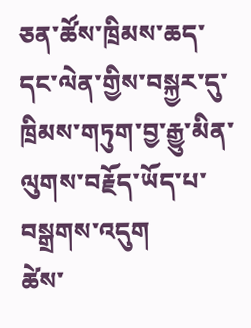ཅན་ཚོས་ཁྲིམས་ཆད་དང་ལེན་གྱིས་བསྐྱར་དུ་ཁྲིམས་གཏུག་བྱ་རྒྱུ་མིན་ལུགས་བརྗོད་ཡོད་པ་བསྒྲགས་འདུག
ཚེས་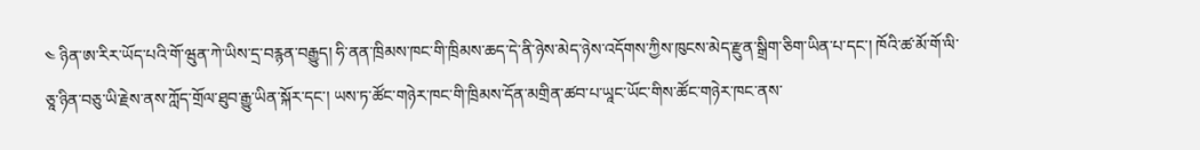༤ ཉིན་ཨ་རིར་ཡོད་པའི་གོ་ཝུན་ཀེ་ཡིས་དྲ་བརྙན་བརྒྱུད། ཧི་ནན་ཁྲིམས་ཁང་གི་ཁྲིམས་ཆད་དེ་ནི་ཉེས་མེད་ཉེས་འདོགས་ཀྱིས་ཁུངས་མེད་རྫུན་སྒྲིག་ཅིག་ཡིན་པ་དང་། ཁོའི་ཚ་མོ་གོ་ལི་ཅཱ་ཉིན་བཅུ་ཡི་རྗེས་ནས་ཀློད་གྲོལ་ཐུབ་རྒྱུ་ཡིན་སྐོར་དང་། ཡས་ཏ་ཚོང་གཉེར་ཁང་གི་ཁྲིམས་དོན་མགྲིན་ཚབ་པ་ཡཱང་ཡོང་གིས་ཚོང་གཉེར་ཁང་ནས་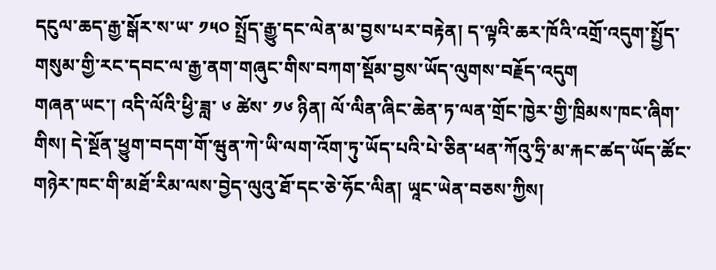དངུལ་ཆད་རྒྱ་སྒོར་ས་ཡ་ ༡༥༠ སྤྲོད་རྒྱུ་དང་ལེན་མ་བྱས་པར་བརྟེན། ད་ལྟའི་ཆར་ཁོའི་འགྲོ་འདུག་སྤྱོད་གསུམ་གྱི་རང་དབང་ལ་རྒྱ་ནག་གཞུང་གིས་བཀག་སྡོམ་བྱས་ཡོད་ལུགས་བརྗོད་འདུག
གཞན་ཡང་། འདི་ལོའི་ཕྱི་ཟླ་ ༦ ཚེས་ ༡༦ ཉིན། ལོ་ལིན་ཞིང་ཆེན་ཏ་ལན་གྲོང་ཁྱེར་གྱི་ཁྲིམས་ཁང་ཞིག་གིས། དེ་སྔོན་ཕྱུག་བདག་གོ་ཝུན་ཀེ་ཡི་ལག་འོག་ཏུ་ཡོད་པའི་པེ་ཅིན་ཕན་ཀོའུ་ཧྲི་མ་རྐང་ཚད་ཡོད་ཚོང་གཉེར་ཁང་གི་མཐོ་རིམ་ལས་བྱེད་ལུའུ་ཐོ་དང་ཅེ་ཧོང་ལིན། ཡཱང་ཡེན་བཅས་ཀྱིས།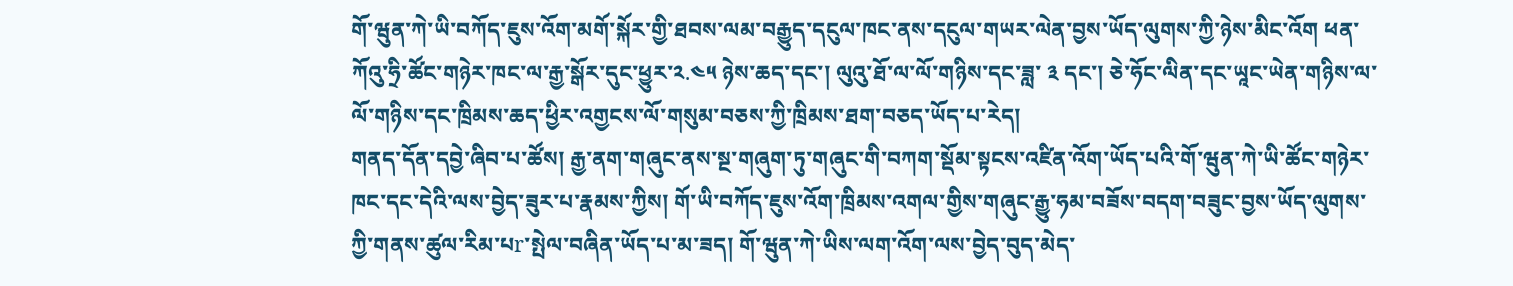གོ་ཝུན་ཀེ་ཡི་བཀོད་ཇུས་འོག་མགོ་སྐོར་གྱི་ཐབས་ལམ་བརྒྱུད་དངུལ་ཁང་ནས་དངུལ་གཡར་ལེན་བྱས་ཡོད་ལུགས་ཀྱི་ཉེས་མིང་འོག ཕན་ཀོའུ་ཧྲི་ཚོང་གཉེར་ཁང་ལ་རྒྱ་སྒོར་དུང་ཕྱུར་༢.༤༥ ཉེས་ཆད་དང་། ལུའུ་ཐོ་ལ་ལོ་གཉིས་དང་ཟླ་ ༣ དང་། ཅེ་ཧོང་ལིན་དང་ཡཱང་ཡེན་གཉིས་ལ་ལོ་གཉིས་དང་ཁྲིམས་ཆད་ཕྱིར་འགྱངས་ལོ་གསུམ་བཅས་ཀྱི་ཁྲིམས་ཐག་བཅད་ཡོད་པ་རེད།
གནད་དོན་དབྱེ་ཞིབ་པ་ཚོས། རྒྱ་ནག་གཞུང་ནས་སྔ་གཞུག་ཏུ་གཞུང་གི་བཀག་སྡོམ་སྟངས་འཛིན་འོག་ཡོད་པའི་གོ་ཝུན་ཀེ་ཡི་ཚོང་གཉེར་ཁང་དང་དེའི་ལས་བྱེད་ཟུར་པ་རྣམས་ཀྱིས། གོ་ཡི་བཀོད་ཇུས་འོག་ཁྲིམས་འགལ་གྱིས་གཞུང་རྒྱུ་ཧམ་བཟོས་བདག་བཟུང་བྱས་ཡོད་ལུགས་ཀྱི་གནས་ཚུལ་རིམ་པr་སྤེལ་བཞིན་ཡོད་པ་མ་ཟད། གོ་ཝུན་ཀེ་ཡིས་ལག་འོག་ལས་བྱེད་བུད་མེད་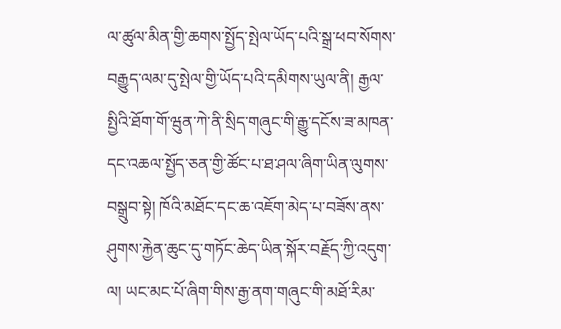ལ་ཚུལ་མིན་གྱི་ཆགས་སྤྱོད་སྤེལ་ཡོད་པའི་སྒྲ་ཕབ་སོགས་བརྒྱུད་ལམ་དུ་སྤེལ་གྱི་ཡོད་པའི་དམིགས་ཡུལ་ནི། རྒྱལ་སྤྱིའི་ཐོག་གོ་ཝུན་ཀེ་ནི་སྲིད་གཞུང་གི་རྒྱུ་དངོས་ཟ་མཁན་དང་འཆལ་སྤྱོད་ཅན་གྱི་ཚོང་པ་ཐ་ཤལ་ཞིག་ཡིན་ལུགས་བསྒྲུབ་སྟེ། ཁོའི་མཐོང་དང་ཆ་འཇོག་མེད་པ་བཟོས་ནས་ཤུགས་རྐྱེན་ཆུང་དུ་གཏོང་ཆེད་ཡིན་སྐོར་བརྗོད་ཀྱི་འདུག་ལ། ཡང་མང་པོ་ཞིག་གིས་རྒྱ་ནག་གཞུང་གི་མཐོ་རིམ་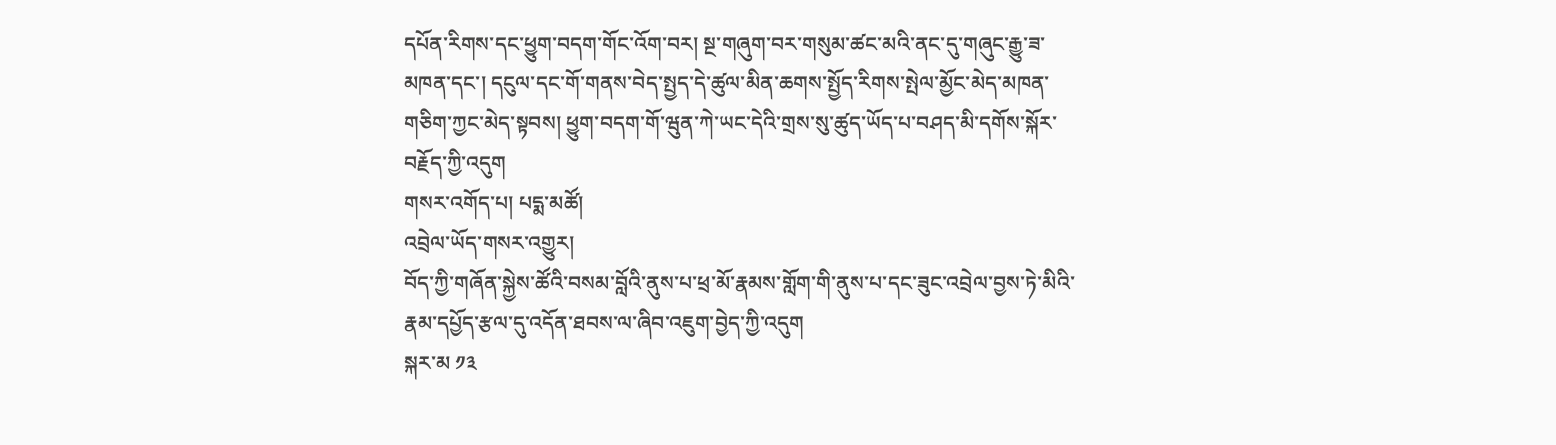དཔོན་རིགས་དང་ཕྱུག་བདག་གོང་འོག་བར། སྔ་གཞུག་བར་གསུམ་ཚང་མའི་ནང་དུ་གཞུང་རྒྱུ་ཟ་མཁན་དང་། དངུལ་དང་གོ་གནས་བེད་སྤྱད་དེ་ཚུལ་མིན་ཆགས་སྤྱོད་རིགས་སྤེལ་མྱོང་མེད་མཁན་གཅིག་ཀྱང་མེད་སྟབས། ཕྱུག་བདག་གོ་ཝུན་ཀེ་ཡང་དེའི་གྲས་སུ་ཚུད་ཡོད་པ་བཤད་མི་དགོས་སྐོར་བརྗོད་ཀྱི་འདུག
གསར་འགོད་པ། པདྨ་མཚོ།
འབྲེལ་ཡོད་གསར་འགྱུར།
བོད་ཀྱི་གཞོན་སྐྱེས་ཚོའི་བསམ་བློའི་ནུས་པ་ཕྲ་མོ་རྣམས་གློག་གི་ནུས་པ་དང་ཟུང་འབྲེལ་བྱས་ཏེ་མིའི་རྣམ་དཔྱོད་རྩལ་དུ་འདོན་ཐབས་ལ་ཞིབ་འཇུག་བྱེད་ཀྱི་འདུག
སྐར་མ ༡༣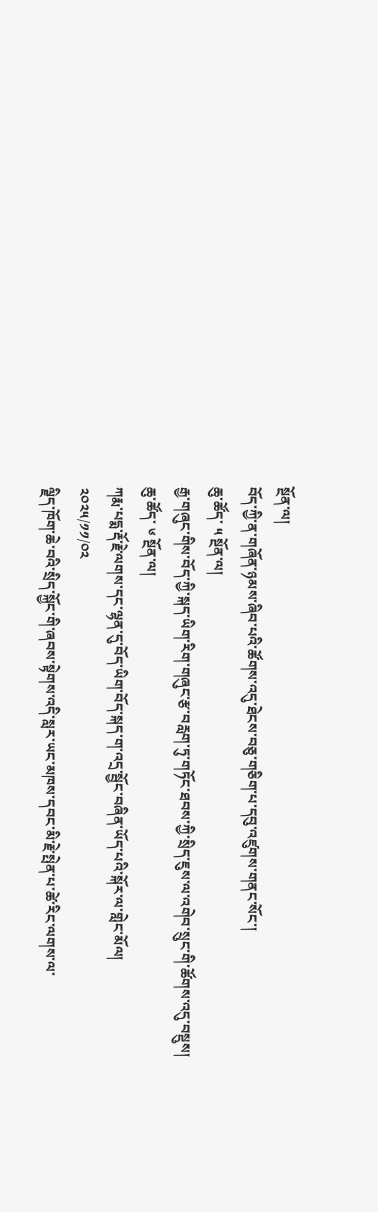སྔོན་ལ།
བོད་ཀྱི་ན་གཞོན་ཉམས་ཞིབ་པའི་ཚོགས་འདུ་ཐེངས་བཅུ་གཅིག་པ་དབུ་འཛུགས་གནང་སོང་།
ཆུ་ཚོད་ ༥ སྔོན་ལ།
རྒྱ་གཞུང་གིས་བོད་ཀྱི་སྐད་ཡིག་རིག་གཞུང་རྩ་བརླག་ཏུ་གཏོང་ཐབས་ཀྱི་སྲིད་ཇུས་ལ་འགེབ་སྲུང་གི་ཚོགས་འདུ་བསྡུས།
ཆུ་ཚོད་ ༦ སྔོན་ལ།
ཀརྨ་པདྨ་རྡོ་རྗེ་ལགས་དང་ལྷན་དུ་བོད་ཡིག་བོད་སྐད་ག་འདྲ་སྦྱོང་བཞིན་ཡོད་པའི་སྐོར་ལ་གླེང་མོལ།
༢༠༢༥/༡༡/༠༢
ལྗིད་ཁོག་ཆེ་བའི་སྲིད་སྐྱོང་གི་ཞབས་སྟེགས་འདི་སླར་ཡང་མཁས་དབང་མི་རྗེ་སྤེན་པ་ཚེ་རིང་ལགས་ལ་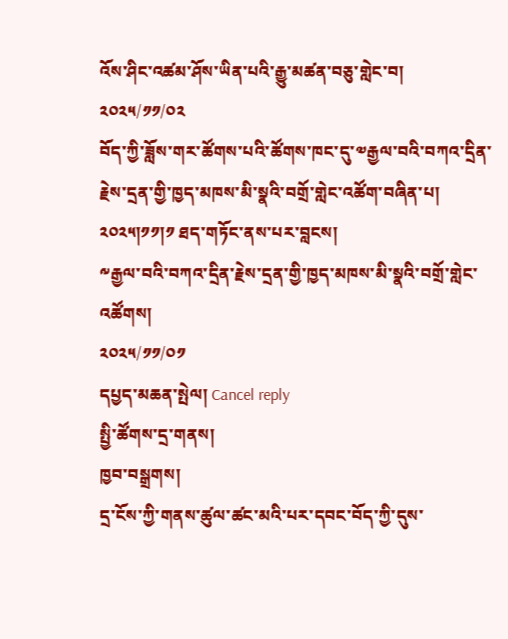འོས་ཤིང་འཚམ་ཤོས་ཡིན་པའི་རྒྱུ་མཚན་བཅུ་གླེང་བ།
༢༠༢༥/༡༡/༠༢
བོད་ཀྱི་ཟློས་གར་ཚོགས་པའི་ཚོགས་ཁང་དུ་༧རྒྱལ་བའི་བཀའ་དྲིན་རྗེས་དྲན་གྱི་ཁྱད་མཁས་མི་སྣའི་བགྲོ་གླེང་འཚོག་བཞིན་པ། ༢༠༢༥།༡༡།༡ ཐད་གཏོང་ནས་པར་བླངས།
༸རྒྱལ་བའི་བཀའ་དྲིན་རྗེས་དྲན་གྱི་ཁྱད་མཁས་མི་སྣའི་བགྲོ་གླེང་འཚོགས།
༢༠༢༥/༡༡/༠༡
དཔྱད་མཆན་སྤེལ། Cancel reply
སྤྱི་ཚོགས་དྲ་གནས།
ཁྱབ་བསྒྲགས།
དྲ་ངོས་ཀྱི་གནས་ཚུལ་ཚང་མའི་པར་དབང་བོད་ཀྱི་དུས་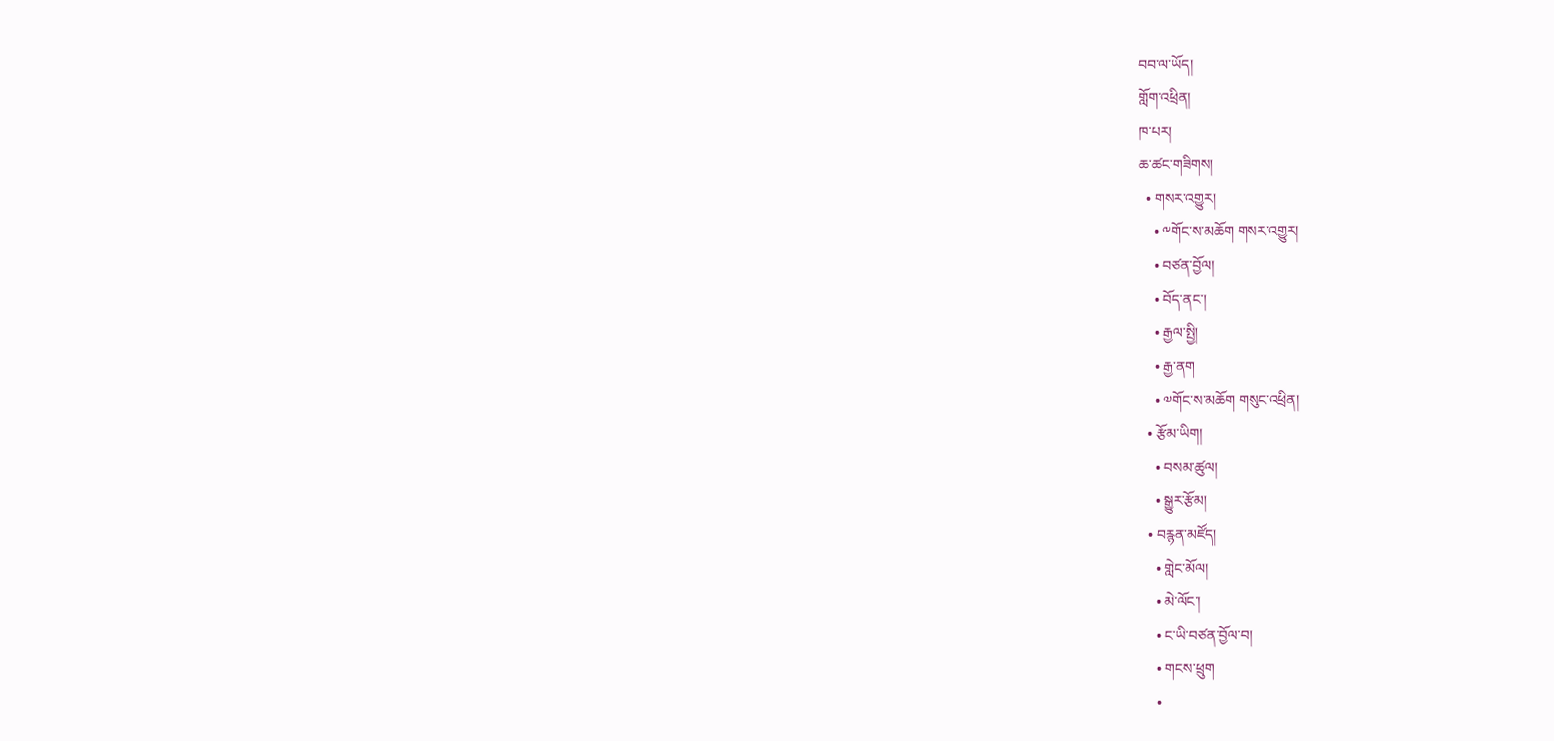བབ་ལ་ཡོད།
གློག་འཕྲིན།
ཁ་པར།
ཆ་ཚང་གཟིགས།
  • གསར་འགྱུར།
    • ༸གོང་ས་མཆོག གསར་འགྱུར།
    • བཙན་བྱོལ།
    • བོད་ནང་།
    • རྒྱལ་སྤྱི།
    • རྒྱ་ནག
    • ༧གོང་ས་མཆོག གསུང་འཕྲིན།
  • རྩོམ་ཡིག།
    • བསམ་ཚུལ།
    • སྒྱུར་རྩོམ།
  • བརྙན་མཛོད།
    • གླེང་མོལ།
    • མེ་ལོང་།
    • ང་ཡི་བཙན་བྱོལ་བ།
    • གངས་ཕྲུག
    •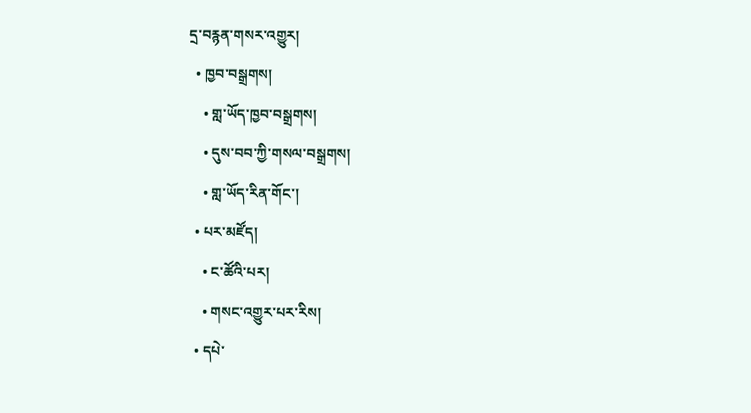དྲ་བརྙན་གསར་འགྱུར།
  • ཁྱབ་བསྒྲགས།
    • གླ་ཡོད་ཁྱབ་བསྒྲགས།
    • དུས་བབ་ཀྱི་གསལ་བསྒྲགས།
    • གླ་ཡོད་རིན་གོང་།
  • པར་མཛོད།
    • ང་ཚོའི་པར།
    • གསང་འགྱུར་པར་རིས།
  • དཔེ་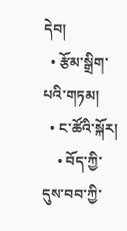དེབ།
  • རྩོམ་སྒྲིག་པའི་གཏམ།
  • ང་ཚོའི་སྐོར།
    • བོད་ཀྱི་དུས་བབ་ཀྱི་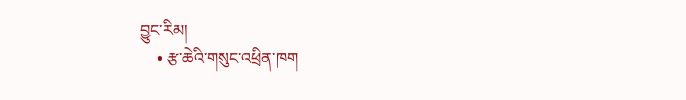བྱུང་རིམ།
    • རྩ་ཆེའི་གསུང་འཕྲིན་ཁག